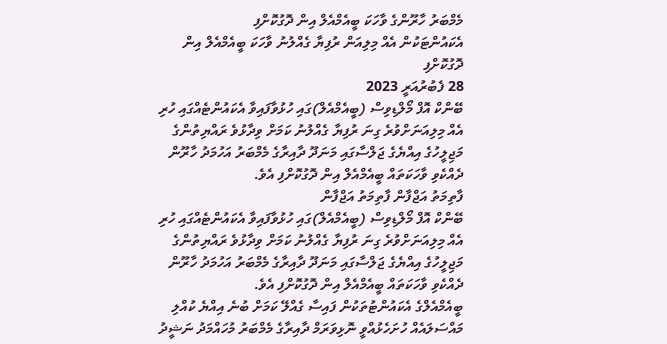މެމްބަރު ހާރޫންގެ ވާހަކަ ބީއެމްއެލް އިން ދޮގުކޮށްފި
އެކައުންޓަކުން އެއް މިލިއަން ރުފިޔާ ގެއްލުނު ވާހަކަ ބީއެމްއެލް އިން ދޮގުކޮށްފި
28 ފެބުރުއަރީ 2023
ބޭންކް އޮފް މޯލްޑިވިސް (ބީއެމްއެލް)ގައި ހުޅުވާފައިވާ އެކައުންޓެއްގައި ހުރި އެއް މިލިއަނަށްވުރެ ގިނަ ރުފިޔާ ގެއްލުނު ކަމަށް ވިދާޅުވެ ރައްޔިތުންގެ މަޖިލީހުގެ އިއްޔެގެ ޖަލްސާގައި މަނަދޫ ދާއިރާގެ މެމްބަރު އަހުމަދު ހާރޫން ދެއްކެވި ވާހަކަތައް ބީއެމްއެލް އިން ދޮގުކޮށްފި އެވެ.
ފާތިމަތު އަޖްފާން ފާތިމަތު އަޖްފާން
ބޭންކް އޮފް މޯލްޑިވިސް (ބީއެމްއެލް)ގައި ހުޅުވާފައިވާ އެކައުންޓެއްގައި ހުރި އެއް މިލިއަނަށްވުރެ ގިނަ ރުފިޔާ ގެއްލުނު ކަމަށް ވިދާޅުވެ ރައްޔިތުންގެ މަޖިލީހުގެ އިއްޔެގެ ޖަލްސާގައި މަނަދޫ ދާއިރާގެ މެމްބަރު އަހުމަދު ހާރޫން ދެއްކެވި ވާހަކަތައް ބީއެމްއެލް އިން ދޮގުކޮށްފި އެވެ.
ބީއެމްއެލްގެ އެކައުންޓުތަކުން ފައިސާ ގެއްލޭ ކަމަށް ބުނެ އިއްޔެ ކުއްލި މައްސަލައެއް ހުށަހެޅުއްވީ ނޮޅިވަރަމް ދާއިރާގެ މެމްބަރު މުހައްމަދު ނަޝީދު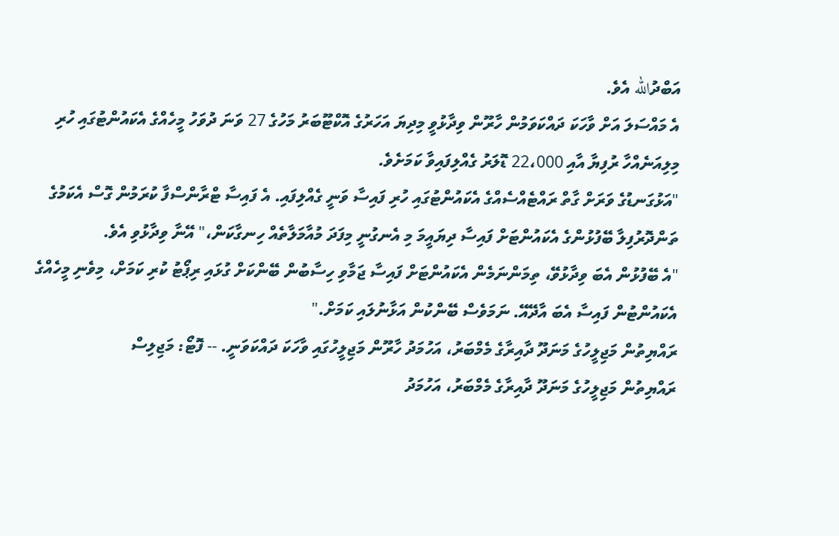އަބްދުالله އެވެ.
އެ މައްސަލަ އަށް ވާހަކަ ދައްކަވަމުން ހާރޫން ވިދާޅުވީ މިދިޔަ އަހަރުގެ އޮކްޓޫބަރު މަހުގެ 27 ވަނަ ދުވަހު މީހެއްގެ އެކައުންޓުގައި ހުރި މިލިއަނެއްހާ ރުފިޔާ އާއި 22،000 ޑޮލަރު ގެއްލިފައިވާ ކަމަށެވެ.
"އަޅުގަނޑުގެ ވަރަށް ގާތް ރައްޓެއްސެއްގެ އެކައުންޓުގައި ހުރި ފައިސާ ވަނީ ގެއްލިފައި. އެ ފައިސާ ޓްރާންސްފާ ކުރަމުން ގޮސް އެކަމުގެ ތަންދޮރުފިލާ ބޭފުޅުންގެ އެކައުންޓަށް ފައިސާ ދިޔައީމަ މި އެނގުނީ މިފަދަ މުއާމަލާތެއް ހިނގާކަން،" އޭނާ ވިދާޅުވި އެވެ.
"އެ ބޭފުޅުން އެބަ ވިދާޅުވޭ، ތިމަންނަމެން އެކައުންޓަށް ފައިސާ ޖަމާވި ހިސާބުން ބޭންކަށް ގުޅައި ރިޕޯޓު ކުރި ކަމަށް، މިވެނި މީހެއްގެ އެކައުންޓުން ފައިސާ އެބަ އާދޭއޭ. ނަމަވެސް ބޭންކުން އަޅާނުލައި ކަމަށް."
ރައްޔިތުން މަޖިލީހުގެ މަނަދޫ ދާއިރާގެ މެމްބަރު، އަހުމަދު ހާރޫން މަޖިލީހުގައި ވާހަކަ ދައްކަވަނީ. -- ފޮޓޯ: މަޖިލިސް
ރައްޔިތުން މަޖިލީހުގެ މަނަދޫ ދާއިރާގެ މެމްބަރު، އަހުމަދު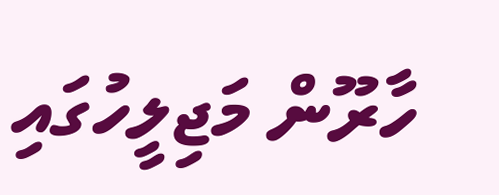ހާރޫން މަޖިލީހުގައި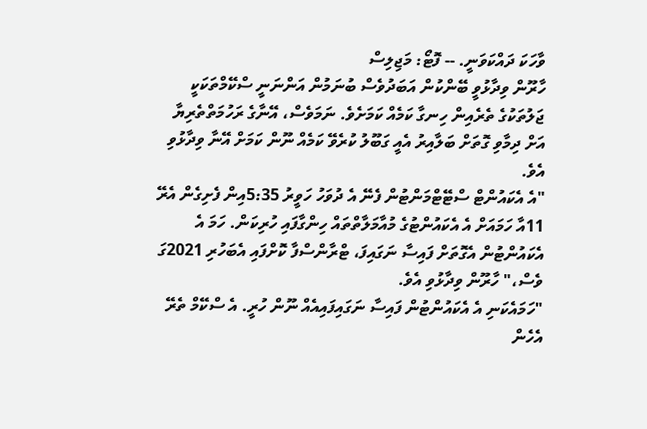ވާހަކަ ދައްކަވަނީ. -- ފޮޓޯ: މަޖިލިސް
ހާރޫން ވިދާޅުވީ ބޭންކުން އަބަދުވެސް ބުނަމުން އަންނަނީ ސްކޭމްތަކަކީ ޖަލުތަކުގެ ތެރެއިން ހިނގާ ކަމެއް ކަމަށެވެ. ނަމަވެސް، އޭނާގެ ރަހުމަތްތެރިޔާ އަށް ދިމާވި ގޮތަށް ބަލާއިރު އެއީ ގަބޫލު ކުރެވޭ ކަމެއް ނޫން ކަމަށް އޭނާ ވިދާޅުވި އެވެ.
"އެ އެކައުންޓް ސްޓޭޓްމަންޓުން ފެނޭ އެ ދުވަހު ހަވީރު 5:35އިން ފެށިގެން އެރޭ 11އާ ހަމައަށް އެ އެކައުންޓުގެ މުއާމަލާތްތައް ހިންގާފައި ހުރިކަން. ހަމަ އެ އެކައުންޓުން އެގޮތަށް ފައިސާ ނަގައިފަ، ޓްރާންސްފާ ކޮށްފައި އެބަހުރި 2021ގަ ވެސް،" ހާރޫން ވިދާޅުވި އެވެ.
"ހަމައެކަނި އެ އެކައުންޓުން ފައިސާ ނަގައިފައިއެއް ނޫން ހުރީ. އެ ސްކޭމް ތެރޭ އެހެން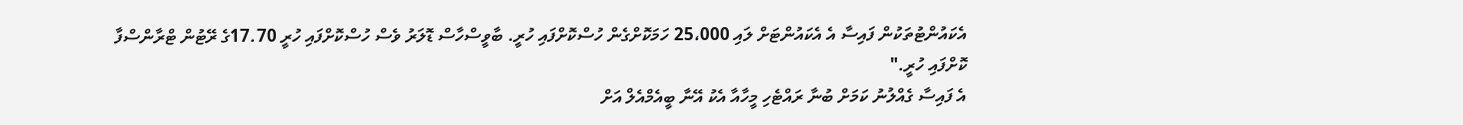އެކައުންޓުތަކުން ފައިސާ އެ އެކައުންޓަށް ލައި 25،000 ހަމަކޮށްގެން ހުސްކޮށްފައި ހުރީ. ބާވީސްހާސް ޑޮލަރު ވެސް ހުސްކޮށްފައި ހުރީ 17.70ގެ ރޭޓުން ޓްރާންސްފާ ކޮށްފައި ހުރީ."
އެ ފައިސާ ގެއްލުނު ކަމަށް ބުނާ ރައްޓެހި މީހާއާ އެކު އޭނާ ބީއެމްއެލް އަށް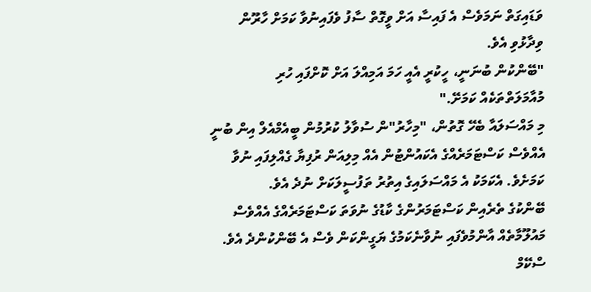ވަޑައިގަތް ނަމަވެސް އެ ފައިސާ އަށް ވީގޮތް ސާފު ވެފައިނުވާ ކަމަށް ހާރޫން ވިދާޅުވި އެވެ.
"ބޭންކުން ބުނަނީ، ހީކުރީ އެއީ ހަމަ އަމިއްލަ އަށް ކޮށްފައި ހުރި މުއާމަލަތްތަކެއް ކަމަށޭ."
މި މައްސަލައާ ބެހޭ ގޮތުން، "މިހާރު"ން ސުވާލު ކުރުމުން ބީއެމްއެލް އިން ބުނީ އެއްވެސް ކަސްޓަމަރެއްގެ އެކައުންޓުން އެއް މިލިއަން ރުފިޔާ ގެއްލިފައި ނުވާ ކަމަށެވެ. އެކަމަކު އެ މައްސަލައިގެ އިތުރު ތަފުސީލަކަށް ނުދެ އެވެ.
ބޭންކުގެ ތެރެއިން ކަސްޓަމަރުންގެ ކާޑުގެ ނުވަތަ ކަސްޓަމަރެއްގެ އެއްވެސް މައުލޫމާތެއް އާންމުވެފައި ނުވާނެކަމުގެ ޔަގީންކަން ވެސް އެ ބޭންކުންދެ އެވެ.
ސްކޭމް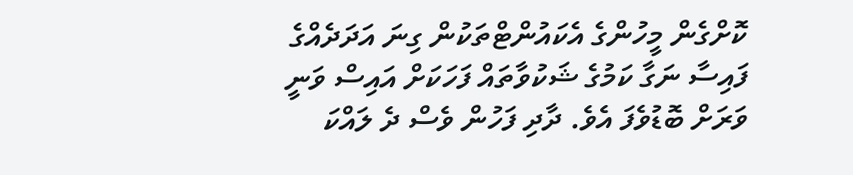ކޮށްގެން މީހުންގެ އެކައުންޓްތަކުން ގިނަ އަދަދެއްގެ ފައިސާ ނަގާ ކަމުގެ ޝަކުވާތައް ފަހަކަށް އައިސް ވަނީ ވަރަށް ބޮޑުވެފަ އެވެ. ދާދި ފަހުން ވެސް ދެ ލައްކަ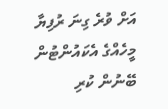އަށް ވުރެ ގިނަ ރުފިޔާ މީހެއްގެ އެކައުންޓުން ބޭނުން ކުރި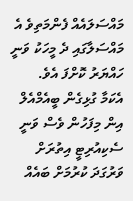މައްސަލައެއް ފެންމަތިވެ އެ މައްސަލާގައި ދެ މީހަކު ވަނީ ހައްޔަރު ކޮށްފަ އެވެ.
އެކަމާ ގުޅިގެން ބީއެމްއެލް އިން މިފަހުން ވެސް ވަނީ ސެކިއުރިޓީ އިތުރަށް ވަރުގަދަ ކުރުމަށް ބައެއް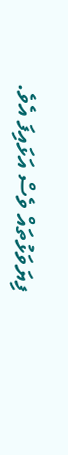ފިޔަވަޅުތައް ވެސް އަޅައިފަ އެވެ.